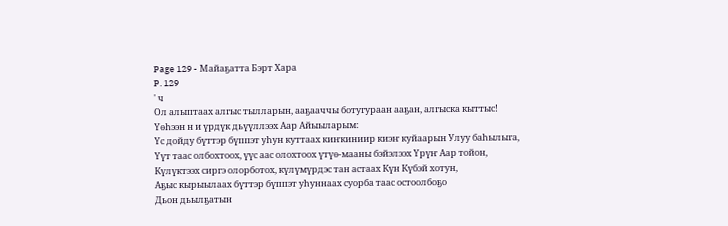Page 129 - Майаҕатта Бэрт Хара
P. 129
' ч
Ол алыптаах алгыс тылларын, ааҕааччы ботугураан ааҕан, алгыска кыттыс!
Үөһээн н и үрдүк дьүүллээх Аар Айыыларым:
Үс дойду бүттэр бүппэт уһун куттаах киҥкиниир киэҥ куйаарын Улуу баһылыга,
Үүт таас олбохтоох, үүс аас олохтоох үтүө-мааны бэйэлээх Үрүҥ Аар тойон,
Күлүктээх сиргэ олорботох, күлүмүрдэс тан астаах Күн Күбэй хотун,
Аҕыс кырыылаах бүттэр бүппэт уһуннаах суорба таас остоолбоҕо
Дьон дьылҕатын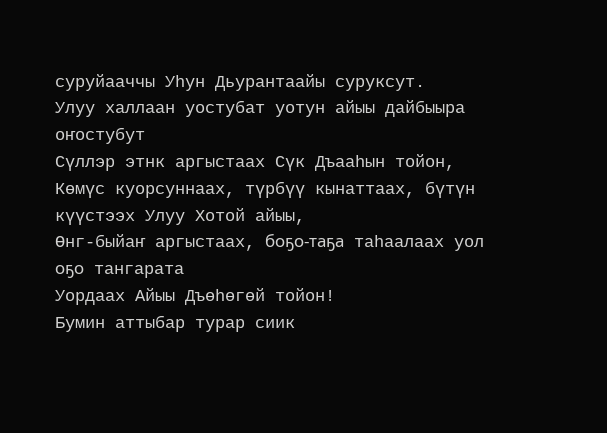суруйааччы Уһун Дьурантаайы суруксут.
Улуу халлаан уостубат уотун айыы дайбыыра оҥостубут
Сүллэр этнк аргыстаах Сүк Дъааһын тойон,
Көмүс куорсуннаах, түрбүү кынаттаах, бүтүн күүстээх Улуу Хотой айыы,
Өнг-быйаҥ аргыстаах, боҕо-таҕа таһаалаах уол оҕо тангарата
Уордаах Айыы Дъөһөгөй тойон!
Бумин аттыбар турар сиик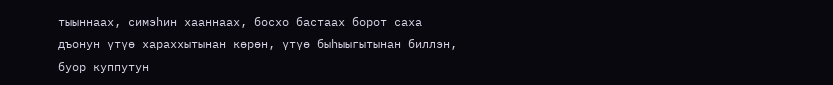тыыннаах, симэһин хааннаах, босхо бастаах борот саха
дъонун үтүө хараххытынан көрөн, үтүө быһыыгытынан биллэн,
буор куппутун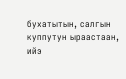бухатытын, салгын куппутун ыраастаан,
ийэ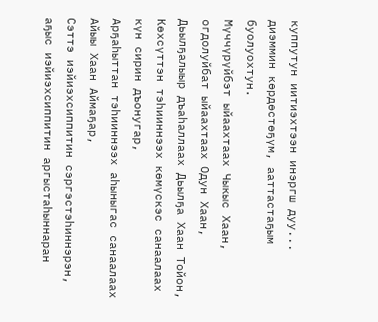куппутун иитиэхтээн инэргш дуу...
диэммин көрдөстөҕүм, ааттастаҕым буолуохтун.
Мүччүрүйбэт ыйаахтаах Чыкыс Хаан, огдолуйбат ыйаахтаах Одун Хаан,
Дьылҕалыыр дъаһаллаах Дьылҕа Хаан Тойон,
Көхсүттэн тэһииннээх көмүскэс санаалаах күн сирин дъонугар,
Арҕаһыттан тэһииннээх аһыныгас санаалаах Айыы Хаан Аймаҕар,
Сэттэ иэйиэхсиппитин сэргэстэһиннэрэн, аҕыс иэйиэхсиппитин аргыстаһыннаран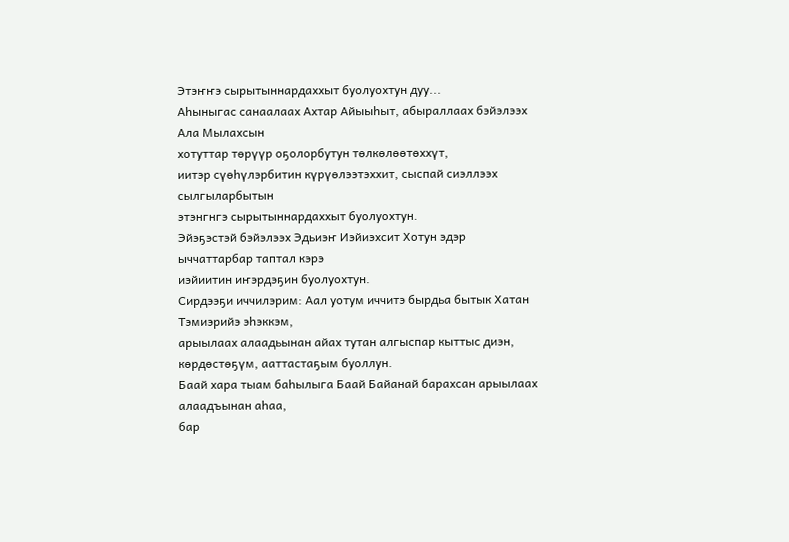Этэҥҥэ сырытыннардаххыт буолуохтун дуу...
Аһыныгас санаалаах Ахтар Айыыһыт, абыраллаах бэйэлээх Ала Мылахсын
хотуттар төрүүр оҕолорбутун төлкөлөөтөххүт,
иитэр сүөһүлэрбитин күрүөлээтэххит, сыспай сиэллээх сылгыларбытын
этэнгнгэ сырытыннардаххыт буолуохтун.
Эйэҕэстэй бэйэлээх Эдьиэҥ Иэйиэхсит Хотун эдэр ыччаттарбар таптал кэрэ
иэйиитин иҥэрдэҕин буолуохтун.
Сирдээҕи иччилэрим: Аал уотум иччитэ бырдьа бытык Хатан Тэмиэрийэ эһэккэм,
арыылаах алаадьынан айах тутан алгыспар кыттыс диэн,
көрдөстөҕүм, ааттастаҕым буоллун.
Баай хара тыам баһылыга Баай Байанай барахсан арыылаах алаадъынан аһаа,
бар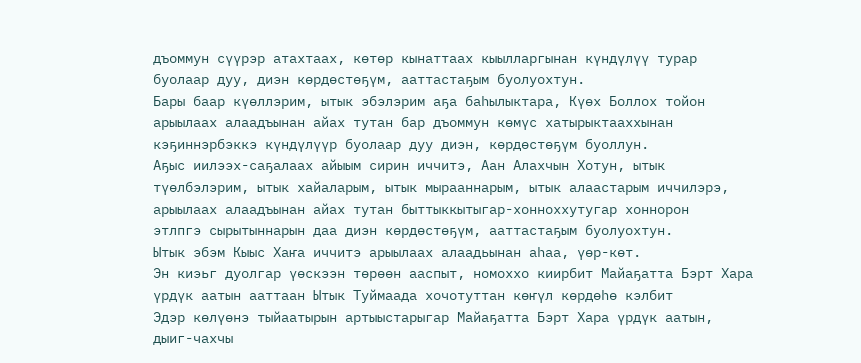дъоммун сүүрэр атахтаах, көтөр кынаттаах кыылларгынан күндүлүү турар
буолаар дуу, диэн көрдөстөҕүм, ааттастаҕым буолуохтун.
Бары баар күөллэрим, ытык эбэлэрим аҕа баһылыктара, Күөх Боллох тойон
арыылаах алаадъынан айах тутан бар дъоммун көмүс хатырыктааххынан
кэҕиннэрбэккэ күндүлүүр буолаар дуу диэн, көрдөстөҕүм буоллун.
Аҕыс иилээх-саҕалаах айыым сирин иччитэ, Аан Алахчын Хотун, ытык
түөлбэлэрим, ытык хайаларым, ытык мырааннарым, ытык алаастарым иччилэрэ,
арыылаах алаадъынан айах тутан быттыккытыгар-хонноххутугар хоннорон
этлпгэ сырытыннарын даа диэн көрдөстөҕүм, ааттастаҕым буолуохтун.
Ытык эбэм Кыыс Хаҥа иччитэ арыылаах алаадьынан аһаа, үөр-көт.
Эн киэьг дуолгар үөскээн төрөөн ааспыт, номоххо киирбит Майаҕатта Бэрт Хара
үрдүк аатын ааттаан Ытык Туймаада хочотуттан көҥүл көрдөһө кэлбит
Эдэр көлүөнэ тыйаатырын артыыстарыгар Майаҕатта Бэрт Хара үрдүк аатын,
дыиг-чахчы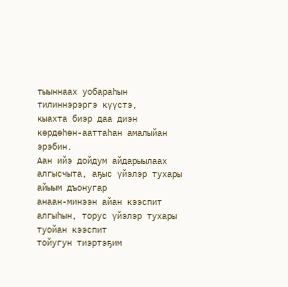тыыннаах уобараһын тилиннэрэргэ күүстэ,
кыахта биэр даа диэн көрдөһөн-ааттаһан амалыйан эрэбин.
Аан ийэ дойдум айдарыылаах алгысчыта, аҕыс үйэлэр тухары айыым дъонугар
анаан-минээн айан кээспит алгыһын, торус үйэлэр тухары туойан кээспит
тойугун тиэртэҕим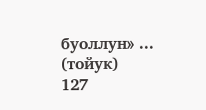буоллун» ... (тойук)
127